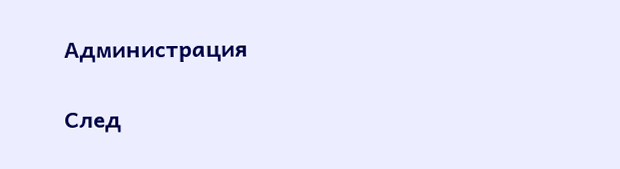Администрация

След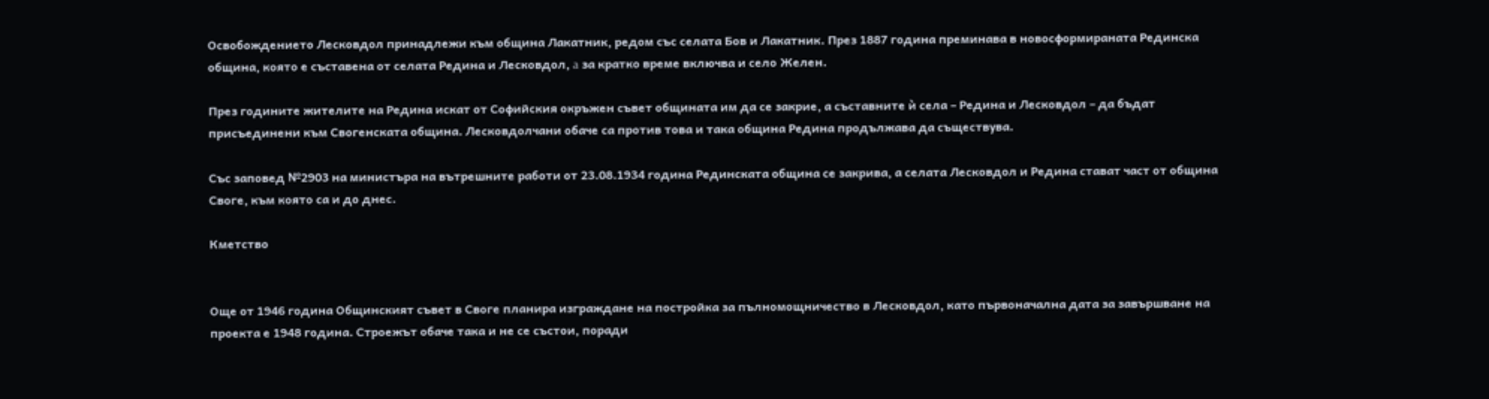Освобождението Лесковдол принадлежи към община Лакатник, редом със селата Бов и Лакатник. През 1887 година преминава в новосформираната Рединска община, която е съставена от селата Редина и Лесковдол, a за кратко време включва и село Желен.

През годините жителите на Редина искат от Софийския окръжен съвет общината им да се закрие, а съставните ѝ села – Редина и Лесковдол – да бъдат присъединени към Свогенската община. Лесковдолчани обаче са против това и така община Редина продължава да съществува.

Със заповед №2903 на министъра на вътрешните работи от 23.08.1934 година Рединската община се закрива, а селата Лесковдол и Редина стават част от община Своге, към която са и до днес.

Кметство


Още от 1946 година Общинският съвет в Своге планира изграждане на постройка за пълномощничество в Лесковдол, като първоначална дата за завършване на проекта е 1948 година. Строежът обаче така и не се състои, поради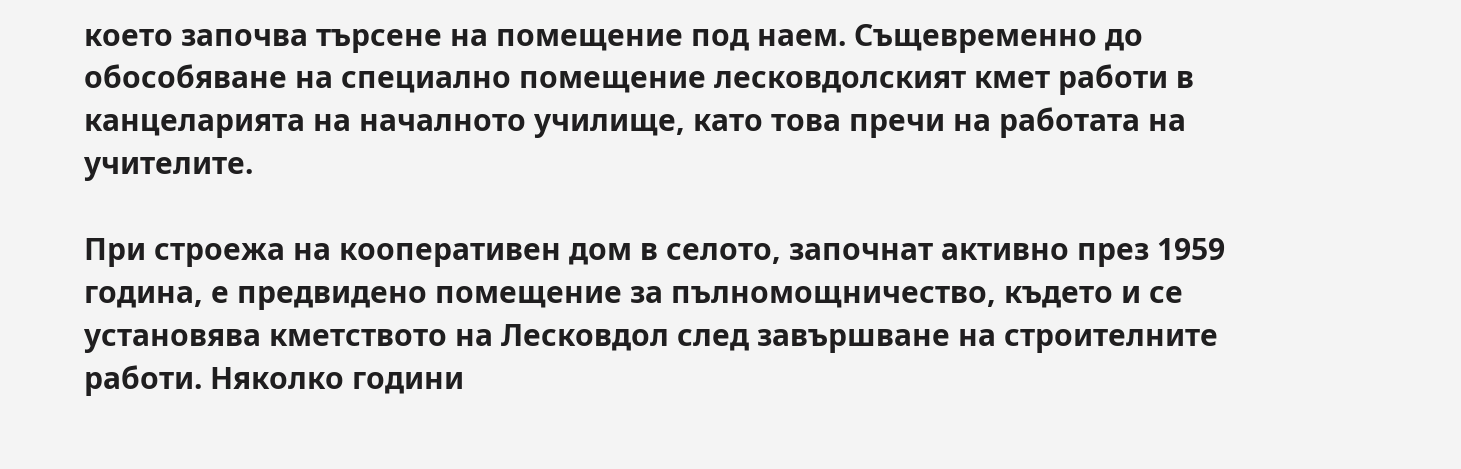което започва търсене на помещение под наем. Същевременно до обособяване на специално помещение лесковдолският кмет работи в канцеларията на началното училище, като това пречи на работата на учителите.

При строежа на кооперативен дом в селото, започнат активно през 1959 година, е предвидено помещение за пълномощничество, където и се установява кметството на Лесковдол след завършване на строителните работи. Няколко години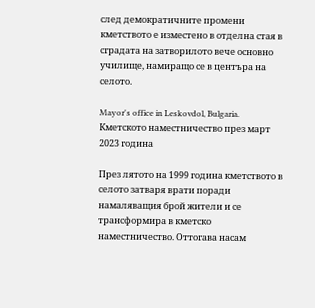след демократичните промени кметството е изместено в отделна стая в сградата на затворилото вече основно училище, намиращо се в центъра на селото.

Mayor's office in Leskovdol, Bulgaria.
Кметското наместничество през март 2023 година

През лятото на 1999 година кметството в селото затваря врати поради намаляващия брой жители и се трансформира в кметско наместничество. Оттогава насам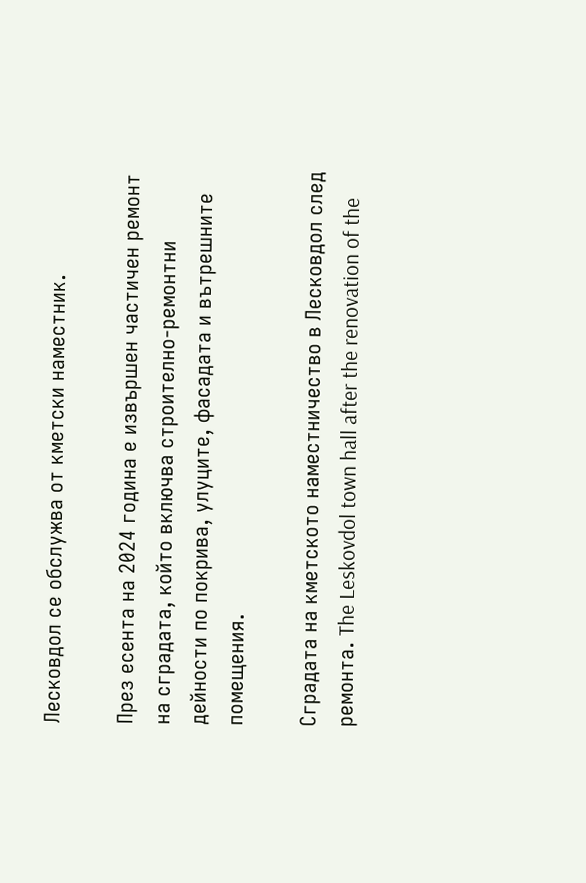Лесковдол се обслужва от кметски наместник.

През есента на 2024 година е извършен частичен ремонт на сградата, който включва строително-ремонтни дейности по покрива, улуците, фасадата и вътрешните помещения.

Сградата на кметското наместничество в Лесковдол след ремонта. The Leskovdol town hall after the renovation of the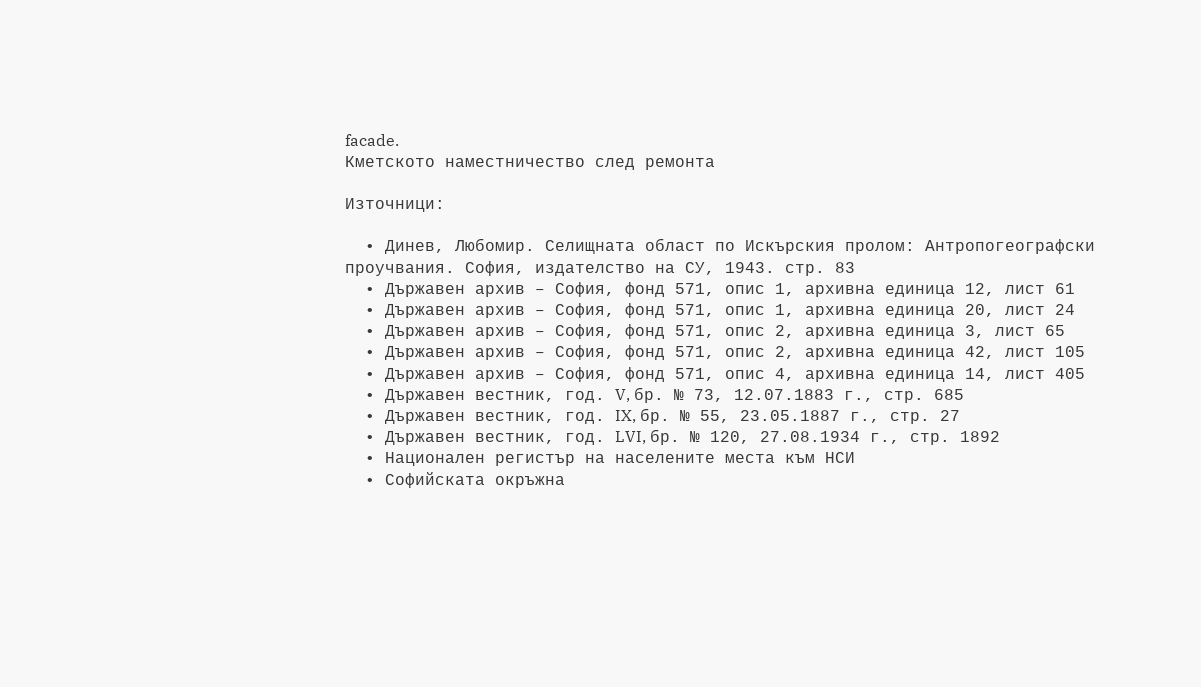facade.
Кметското наместничество след ремонта

Източници:

  • Динев, Любомир. Селищната област по Искърския пролом: Антропогеографски проучвания. София, издателство на СУ, 1943. стр. 83
  • Държавен архив – София, фонд 571, опис 1, архивна единица 12, лист 61
  • Държавен архив – София, фонд 571, опис 1, архивна единица 20, лист 24
  • Държавен архив – София, фонд 571, опис 2, архивна единица 3, лист 65
  • Държавен архив – София, фонд 571, опис 2, архивна единица 42, лист 105
  • Държавен архив – София, фонд 571, опис 4, архивна единица 14, лист 405
  • Държавен вестник, год. V, бр. № 73, 12.07.1883 г., стр. 685
  • Държавен вестник, год. IX, бр. № 55, 23.05.1887 г., стр. 27
  • Държавен вестник, год. LVI, бр. № 120, 27.08.1934 г., стр. 1892
  • Национален регистър на населените места към НСИ
  • Софийската окръжна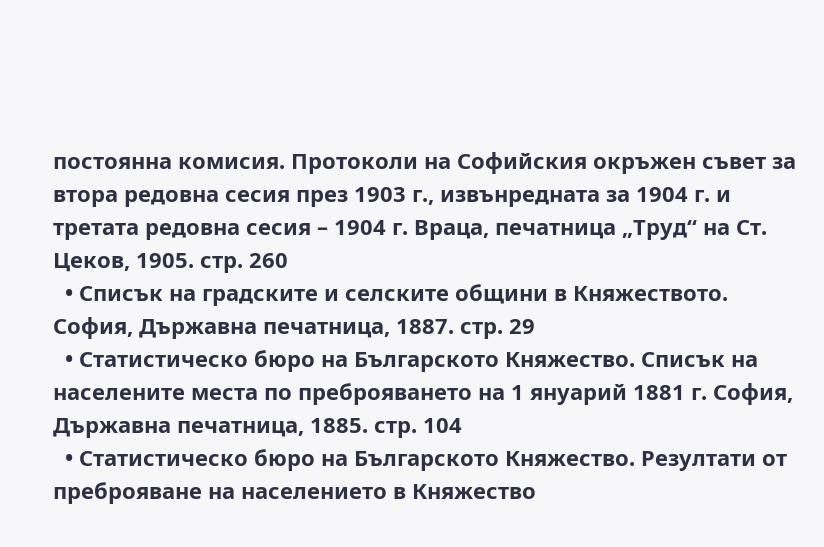постоянна комисия. Протоколи на Софийския окръжен съвет за втора редовна сесия през 1903 г., извънредната за 1904 г. и третата редовна сесия – 1904 г. Враца, печатница „Труд“ на Ст. Цеков, 1905. стр. 260
  • Списък на градските и селските общини в Княжеството. София, Държавна печатница, 1887. стр. 29
  • Статистическо бюро на Българското Княжество. Списък на населените места по преброяването на 1 януарий 1881 г. София, Държавна печатница, 1885. стр. 104
  • Статистическо бюро на Българското Княжество. Резултати от преброяване на населението в Княжество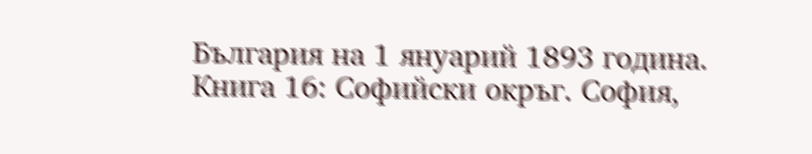България на 1 януарий 1893 година. Книга 16: Софийски окръг. София,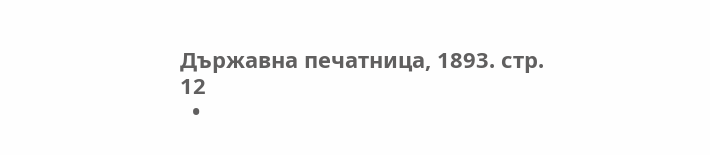Държавна печатница, 1893. стр. 12
  •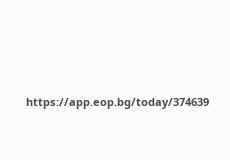https://app.eop.bg/today/374639